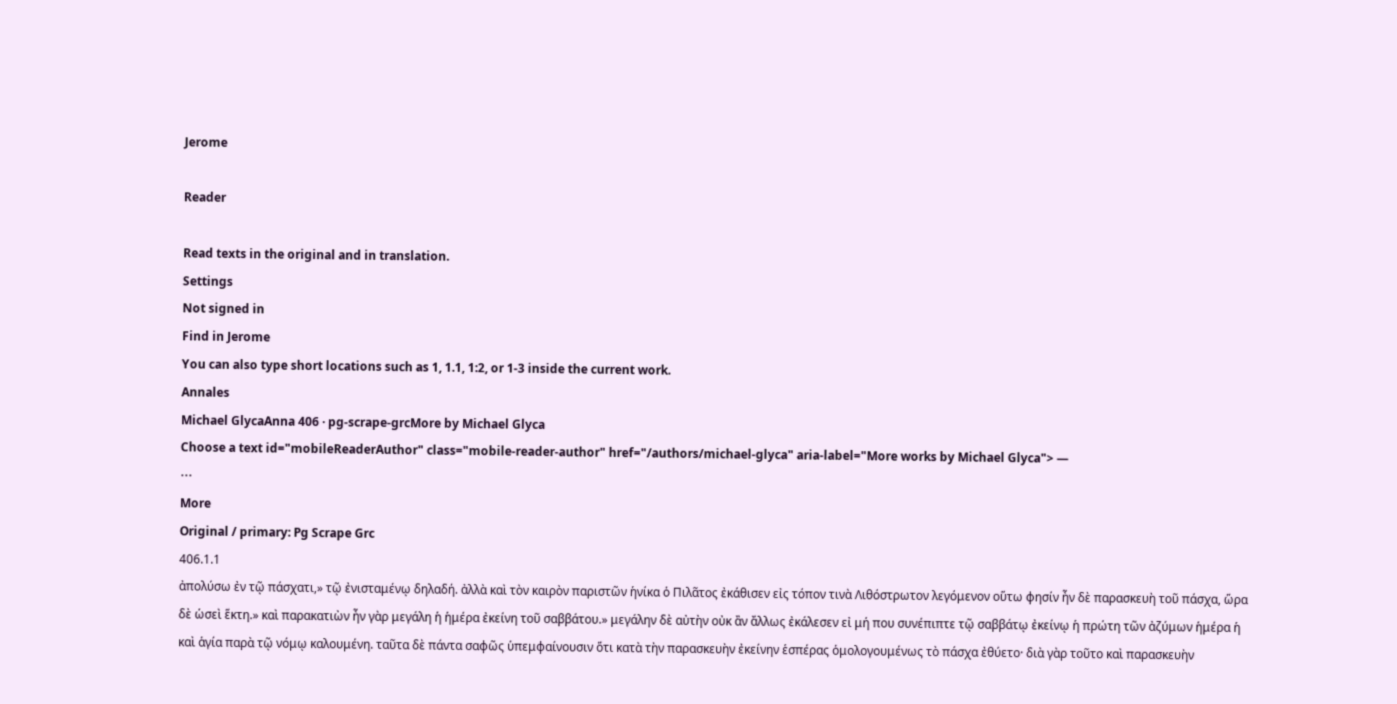Jerome

Reader

Read texts in the original and in translation.
Settings
Not signed in
Find in Jerome
You can also type short locations such as 1, 1.1, 1:2, or 1-3 inside the current work.
Annales
Michael GlycaAnna 406 · pg-scrape-grcMore by Michael Glyca
Choose a text id="mobileReaderAuthor" class="mobile-reader-author" href="/authors/michael-glyca" aria-label="More works by Michael Glyca"> —
⋯
More
Original / primary: Pg Scrape Grc
406.1.1
ἀπολύσω ἐν τῷ πάσχατι,» τῷ ἐνισταμένῳ δηλαδή. ἀλλὰ καὶ τὸν καιρὸν παριστῶν ἡνίκα ὁ Πιλᾶτος ἐκάθισεν εἰς τόπον τινὰ Λιθόστρωτον λεγόμενον οὕτω φησίν ἦν δὲ παρασκευὴ τοῦ πάσχα, ὥρα δὲ ὡσεὶ ἕκτη.» καὶ παρακατιὼν ἦν γὰρ μεγάλη ἡ ἡμέρα ἐκείνη τοῦ σαββάτου.» μεγάλην δὲ αὐτὴν οὐκ ἂν ἄλλως ἐκάλεσεν εἰ μή που συνέπιπτε τῷ σαββάτῳ ἐκείνῳ ἡ πρώτη τῶν ἀζύμων ἡμέρα ἡ καὶ ἁγία παρὰ τῷ νόμῳ καλουμένη. ταῦτα δὲ πάντα σαφῶς ὑπεμφαίνουσιν ὅτι κατὰ τὴν παρασκευὴν ἐκείνην ἑσπέρας ὁμολογουμένως τὸ πάσχα ἐθύετο· διὰ γὰρ τοῦτο καὶ παρασκευὴν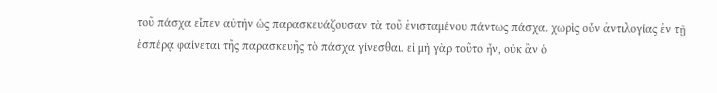τοῦ πάσχα εἶπεν αὐτὴν ὡς παρασκευάζουσαν τὰ τοῦ ἐνισταμένου πάντως πάσχα. χωρὶς οὖν ἀντιλογίας ἐν τῇ ἑσπέρᾳ φαίνεται τῆς παρασκευῆς τὸ πάσχα γίνεσθαι. εἰ μὴ γὰρ τοῦτο ἦν, οὐκ ἂν ὁ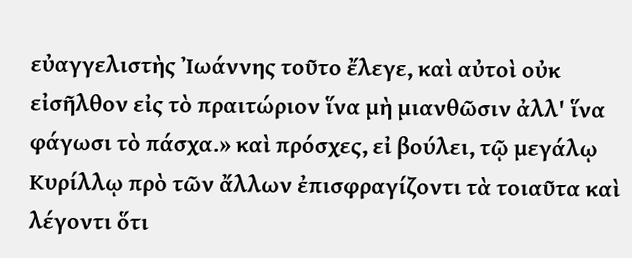εὐαγγελιστὴς Ἰωάννης τοῦτο ἔλεγε, καὶ αὐτοὶ οὐκ εἰσῆλθον εἰς τὸ πραιτώριον ἵνα μὴ μιανθῶσιν ἀλλ' ἵνα φάγωσι τὸ πάσχα.» καὶ πρόσχες, εἰ βούλει, τῷ μεγάλῳ Κυρίλλῳ πρὸ τῶν ἄλλων ἐπισφραγίζοντι τὰ τοιαῦτα καὶ λέγοντι ὅτι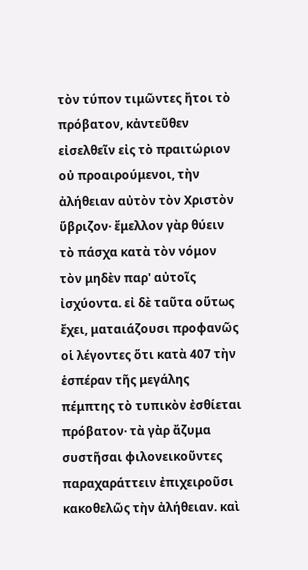τὸν τύπον τιμῶντες ἤτοι τὸ πρόβατον, κἀντεῦθεν εἰσελθεῖν εἰς τὸ πραιτώριον οὐ προαιρούμενοι, τὴν ἀλήθειαν αὐτὸν τὸν Χριστὸν ὕβριζον· ἔμελλον γὰρ θύειν τὸ πάσχα κατὰ τὸν νόμον τὸν μηδὲν παρ' αὐτοῖς ἰσχύοντα. εἰ δὲ ταῦτα οὕτως ἔχει, ματαιάζουσι προφανῶς οἱ λέγοντες ὅτι κατὰ 407 τὴν ἑσπέραν τῆς μεγάλης πέμπτης τὸ τυπικὸν ἐσθίεται πρόβατον· τὰ γὰρ ἄζυμα συστῆσαι φιλονεικοῦντες παραχαράττειν ἐπιχειροῦσι κακοθελῶς τὴν ἀλήθειαν. καὶ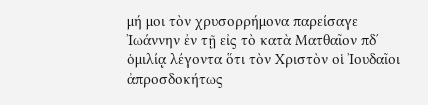μή μοι τὸν χρυσορρήμονα παρείσαγε Ἰωάννην ἐν τῇ εἰς τὸ κατὰ Ματθαῖον πδʹ ὁμιλίᾳ λέγοντα ὅτι τὸν Χριστὸν οἱ Ἰουδαῖοι ἀπροσδοκήτως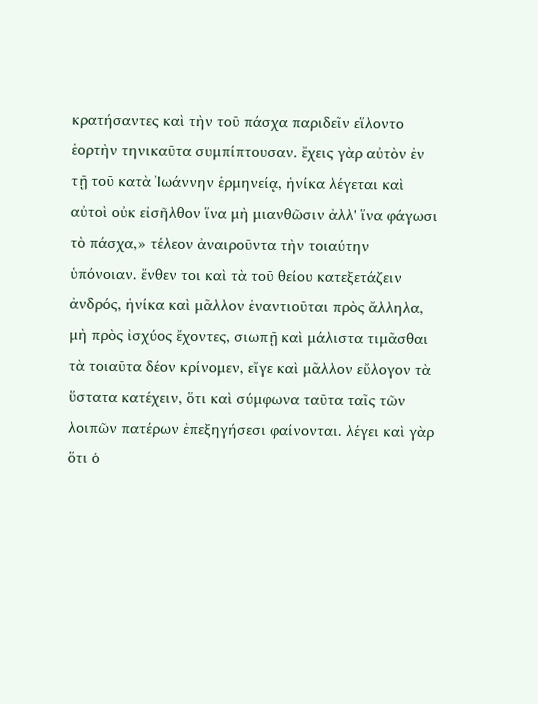κρατήσαντες καὶ τὴν τοῦ πάσχα παριδεῖν εἵλοντο ἑορτὴν τηνικαῦτα συμπίπτουσαν. ἔχεις γὰρ αὐτὸν ἐν τῇ τοῦ κατὰ Ἰωάννην ἑρμηνείᾳ, ἡνίκα λέγεται καὶ αὐτοὶ οὐκ εἰσῆλθον ἵνα μὴ μιανθῶσιν ἀλλ' ἵνα φάγωσι τὸ πάσχα,» τέλεον ἀναιροῦντα τὴν τοιαύτην ὑπόνοιαν. ἔνθεν τοι καὶ τὰ τοῦ θείου κατεξετάζειν ἀνδρός, ἡνίκα καὶ μᾶλλον ἐναντιοῦται πρὸς ἄλληλα, μὴ πρὸς ἰσχύος ἔχοντες, σιωπῇ καὶ μάλιστα τιμᾶσθαι τὰ τοιαῦτα δέον κρίνομεν, εἴγε καὶ μᾶλλον εὔλογον τὰ ὕστατα κατέχειν, ὅτι καὶ σύμφωνα ταῦτα ταῖς τῶν λοιπῶν πατέρων ἐπεξηγήσεσι φαίνονται. λέγει καὶ γὰρ ὅτι ὁ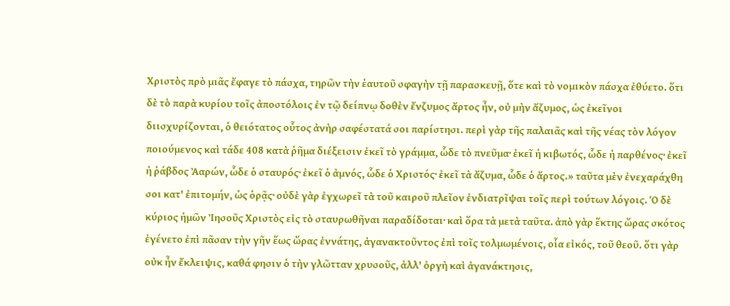Χριστὸς πρὸ μιᾶς ἔφαγε τὸ πάσχα, τηρῶν τὴν ἑαυτοῦ σφαγὴν τῇ παρασκευῇ, ὅτε καὶ τὸ νομικὸν πάσχα ἐθύετο. ὅτι δὲ τὸ παρὰ κυρίου τοῖς ἀποστόλοις ἐν τῷ δείπνῳ δοθὲν ἔνζυμος ἄρτος ἦν, οὐ μὴν ἄζυμος, ὡς ἐκεῖνοι διισχυρίζονται, ὁ θειότατος οὗτος ἀνὴρ σαφέστατά σοι παρίστησι. περὶ γὰρ τῆς παλαιᾶς καὶ τῆς νέας τὸν λόγον ποιούμενος καὶ τάδε 408 κατὰ ῥῆμα διέξεισιν ἐκεῖ τὸ γράμμα, ὧδε τὸ πνεῦμα· ἐκεῖ ἡ κιβωτός, ὧδε ἡ παρθένος· ἐκεῖ ἡ ῥάβδος Ἀαρών, ὧδε ὁ σταυρός· ἐκεῖ ὁ ἀμνός, ὧδε ὁ Χριστός· ἐκεῖ τὰ ἄζυμα, ὧδε ὁ ἄρτος.» ταῦτα μὲν ἐνεχαράχθη σοι κατ' ἐπιτομήν, ὡς ὁρᾷς· οὐδὲ γὰρ ἐγχωρεῖ τὰ τοῦ καιροῦ πλεῖον ἐνδιατρῖψαι τοῖς περὶ τούτων λόγοις. Ὁ δὲ κύριος ἡμῶν Ἰησοῦς Χριστὸς εἰς τὸ σταυρωθῆναι παραδίδοται· καὶ ὅρα τὰ μετὰ ταῦτα. ἀπὸ γὰρ ἕκτης ὥρας σκότος ἐγένετο ἐπὶ πᾶσαν τὴν γῆν ἕως ὥρας ἐννάτης, ἀγανακτοῦντος ἐπὶ τοῖς τολμωμένοις, οἷα εἰκός, τοῦ θεοῦ. ὅτι γὰρ οὐκ ἦν ἔκλειψις, καθά φησιν ὁ τὴν γλῶτταν χρυσοῦς, ἀλλ' ὀργὴ καὶ ἀγανάκτησις,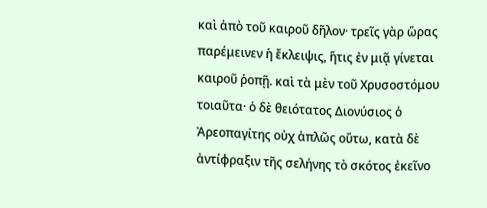καὶ ἀπὸ τοῦ καιροῦ δῆλον· τρεῖς γὰρ ὥρας παρέμεινεν ἡ ἔκλειψις, ἥτις ἐν μιᾷ γίνεται καιροῦ ῥοπῇ. καὶ τὰ μὲν τοῦ Χρυσοστόμου τοιαῦτα· ὁ δὲ θειότατος Διονύσιος ὁ Ἀρεοπαγίτης οὐχ ἁπλῶς οὕτω, κατὰ δὲ ἀντίφραξιν τῆς σελήνης τὸ σκότος ἐκεῖνο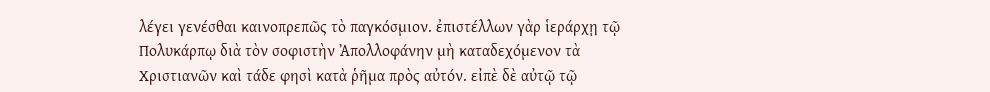λέγει γενέσθαι καινοπρεπῶς τὸ παγκόσμιον. ἐπιστέλλων γὰρ ἱεράρχῃ τῷ Πολυκάρπῳ διὰ τὸν σοφιστὴν Ἀπολλοφάνην μὴ καταδεχόμενον τὰ Χριστιανῶν καὶ τάδε φησὶ κατὰ ῥῆμα πρὸς αὐτόν. εἰπὲ δὲ αὐτῷ τῷ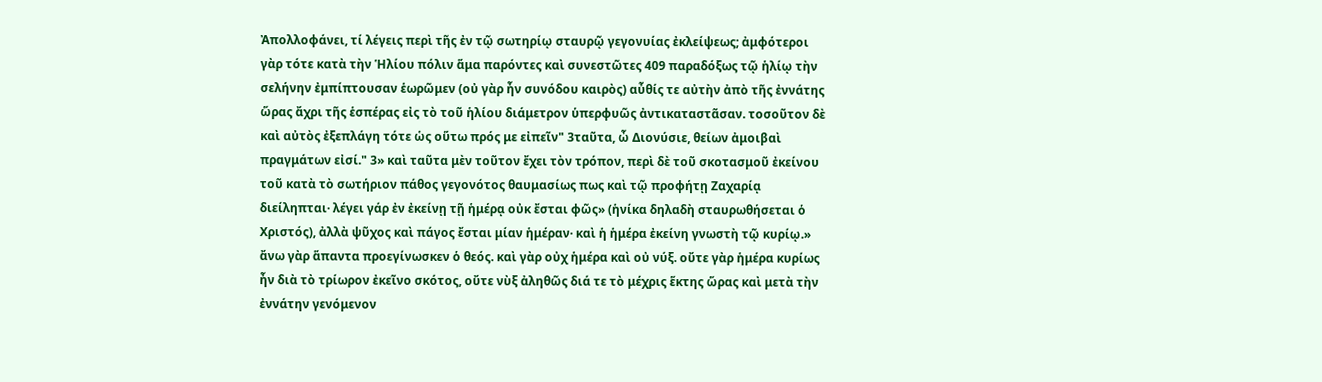Ἀπολλοφάνει, τί λέγεις περὶ τῆς ἐν τῷ σωτηρίῳ σταυρῷ γεγονυίας ἐκλείψεως; ἀμφότεροι γὰρ τότε κατὰ τὴν Ἡλίου πόλιν ἅμα παρόντες καὶ συνεστῶτες 409 παραδόξως τῷ ἡλίῳ τὴν σελήνην ἐμπίπτουσαν ἑωρῶμεν (οὐ γὰρ ἦν συνόδου καιρὸς) αὖθίς τε αὐτὴν ἀπὸ τῆς ἐννάτης ὥρας ἄχρι τῆς ἑσπέρας εἰς τὸ τοῦ ἡλίου διάμετρον ὑπερφυῶς ἀντικαταστᾶσαν. τοσοῦτον δὲ καὶ αὐτὸς ἐξεπλάγη τότε ὡς οὕτω πρός με εἰπεῖν" 3ταῦτα, ὦ Διονύσιε, θείων ἀμοιβαὶ πραγμάτων εἰσί." 3» καὶ ταῦτα μὲν τοῦτον ἔχει τὸν τρόπον, περὶ δὲ τοῦ σκοτασμοῦ ἐκείνου τοῦ κατὰ τὸ σωτήριον πάθος γεγονότος θαυμασίως πως καὶ τῷ προφήτῃ Ζαχαρίᾳ διείληπται· λέγει γάρ ἐν ἐκείνῃ τῇ ἡμέρᾳ οὐκ ἔσται φῶς» (ἡνίκα δηλαδὴ σταυρωθήσεται ὁ Χριστός), ἀλλὰ ψῦχος καὶ πάγος ἔσται μίαν ἡμέραν· καὶ ἡ ἡμέρα ἐκείνη γνωστὴ τῷ κυρίῳ.» ἄνω γὰρ ἅπαντα προεγίνωσκεν ὁ θεός. καὶ γὰρ οὐχ ἡμέρα καὶ οὐ νύξ. οὔτε γὰρ ἡμέρα κυρίως ἦν διὰ τὸ τρίωρον ἐκεῖνο σκότος, οὔτε νὺξ ἀληθῶς διά τε τὸ μέχρις ἕκτης ὥρας καὶ μετὰ τὴν ἐννάτην γενόμενον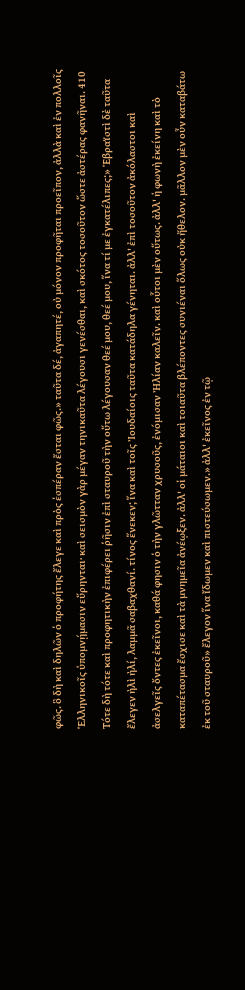φῶς. ὃ δὴ καὶ δηλῶν ὁ προφήτης ἔλεγε καὶ πρὸς ἑσπέραν ἔσται φῶς.» ταῦτα δέ, ἀγαπητέ, οὐ μόνον προφῆται προεῖπον, ἀλλὰ καὶ ἐν πολλοῖς Ἑλληνικοῖς ὑπομνῄμασιν εὕρηνται· καὶ σεισμὸν γὰρ μέγαν τηνικαῦτα λέγουσι γενέσθαι, καὶ σκότος τοσοῦτον ὥστε ἀστέρας φανῆναι. 410 Τότε δὴ τότε καὶ προφητικὴν ἐπιφέρει ῥῆσιν ἐπὶ σταυροῦ τὴν οὕτω λέγουσαν θεέ μου, θεέ μου, ἵνα τί με ἐγκατέλιπες;» Ἑβραϊστὶ δὲ ταῦτα ἔλεγεν ἠλὶ ἠλί, λαμμᾶ σαβαχθανί. τίνος ἕνεκεν; ἵνα καὶ τοῖς Ἰουδαίοις ταῦτα κατάδηλα γένηται. ἀλλ' ἐπὶ τοσοῦτον ἀκόλαστοι καὶ ἀσελγεῖς ὄντες ἐκεῖνοι, καθά φησιν ὁ τὴν γλῶτταν χρυσοῦς, ἐνόμισαν Ἠλίαν καλεῖν. καὶ οὗτοι μὲν οὕτως. ἀλλ' ἡ φωνὴ ἐκείνη καὶ τὸ καταπέτασμα ἔσχισε καὶ τὰ μνημεῖα ἀνέῳξεν. ἀλλ' οἱ μάταιοι καὶ τοιαῦτα βλέποντες συνιέναι ὅλως οὐκ ἤθελον. μᾶλλον μὲν οὖν καταβάτω ἐκ τοῦ σταυροῦ» ἔλεγον ἵνα ἴδωμεν καὶ πιστεύσωμεν.» ἀλλ' ἐκεῖνος ἐν τῷ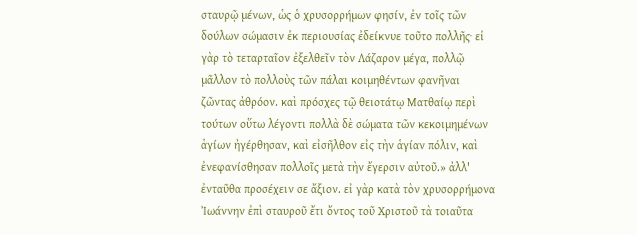σταυρῷ μένων, ὡς ὁ χρυσορρήμων φησίν, ἐν τοῖς τῶν δούλων σώμασιν ἐκ περιουσίας ἐδείκνυε τοῦτο πολλῆς· εἰ γὰρ τὸ τεταρταῖον ἐξελθεῖν τὸν Λάζαρον μέγα, πολλῷ μᾶλλον τὸ πολλοὺς τῶν πάλαι κοιμηθέντων φανῆναι ζῶντας ἀθρόον. καὶ πρόσχες τῷ θειοτάτῳ Ματθαίῳ περὶ τούτων οὕτω λέγοντι πολλὰ δὲ σώματα τῶν κεκοιμημένων ἁγίων ἠγέρθησαν, καὶ εἰσῆλθον εἰς τὴν ἁγίαν πόλιν, καὶ ἐνεφανίσθησαν πολλοῖς μετὰ τὴν ἔγερσιν αὐτοῦ.» ἀλλ' ἐνταῦθα προσέχειν σε ἄξιον. εἰ γὰρ κατὰ τὸν χρυσορρήμονα Ἰωάννην ἐπὶ σταυροῦ ἔτι ὄντος τοῦ Χριστοῦ τὰ τοιαῦτα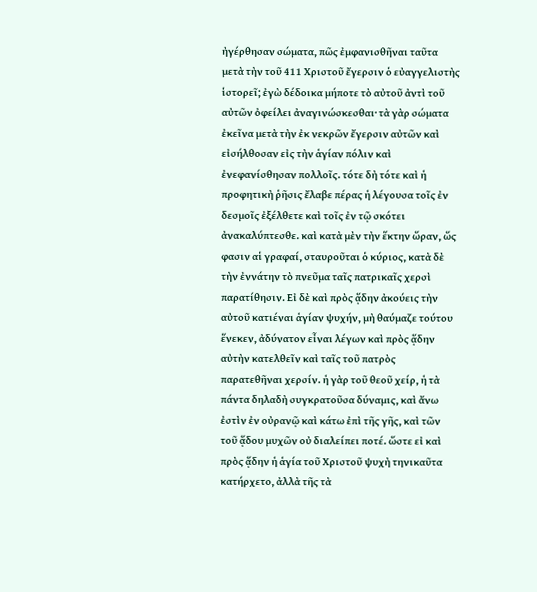ἠγέρθησαν σώματα, πῶς ἐμφανισθῆναι ταῦτα μετὰ τὴν τοῦ 411 Χριστοῦ ἔγερσιν ὁ εὐαγγελιστὴς ἱστορεῖ; ἐγὼ δέδοικα μήποτε τὸ αὐτοῦ ἀντὶ τοῦ αὐτῶν ὀφείλει ἀναγινώσκεσθαι· τὰ γὰρ σώματα ἐκεῖνα μετὰ τὴν ἐκ νεκρῶν ἔγερσιν αὐτῶν καὶ εἰσήλθοσαν εἰς τὴν ἁγίαν πόλιν καὶ ἐνεφανίσθησαν πολλοῖς. τότε δὴ τότε καὶ ἡ προφητικὴ ῥῆσις ἔλαβε πέρας ἡ λέγουσα τοῖς ἐν δεσμοῖς ἐξέλθετε καὶ τοῖς ἐν τῷ σκότει ἀνακαλύπτεσθε. καὶ κατὰ μὲν τὴν ἕκτην ὥραν, ὥς φασιν αἱ γραφαί, σταυροῦται ὁ κύριος, κατὰ δὲ τὴν ἐννάτην τὸ πνεῦμα ταῖς πατρικαῖς χερσὶ παρατίθησιν. Εἰ δὲ καὶ πρὸς ᾅδην ἀκούεις τὴν αὐτοῦ κατιέναι ἁγίαν ψυχήν, μὴ θαύμαζε τούτου ἕνεκεν, ἀδύνατον εἶναι λέγων καὶ πρὸς ᾅδην αὐτὴν κατελθεῖν καὶ ταῖς τοῦ πατρὸς παρατεθῆναι χερσίν. ἡ γὰρ τοῦ θεοῦ χείρ, ἡ τὰ πάντα δηλαδὴ συγκρατοῦσα δύναμις, καὶ ἄνω ἐστὶν ἐν οὐρανῷ καὶ κάτω ἐπὶ τῆς γῆς, καὶ τῶν τοῦ ᾅδου μυχῶν οὐ διαλείπει ποτέ. ὥστε εἰ καὶ πρὸς ᾅδην ἡ ἁγία τοῦ Χριστοῦ ψυχὴ τηνικαῦτα κατήρχετο, ἀλλὰ τῆς τὰ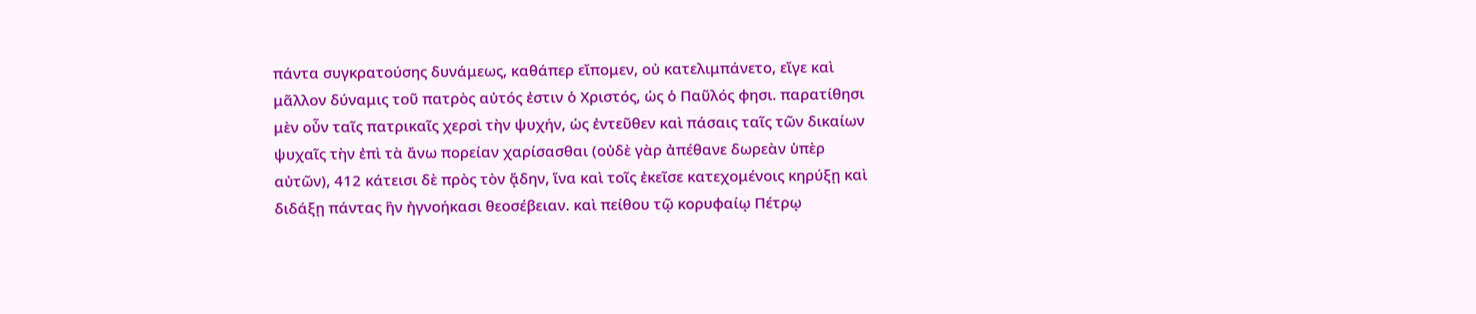πάντα συγκρατούσης δυνάμεως, καθάπερ εἴπομεν, οὐ κατελιμπάνετο, εἴγε καὶ μᾶλλον δύναμις τοῦ πατρὸς αὐτός ἐστιν ὁ Χριστός, ὡς ὁ Παῦλός φησι. παρατίθησι μὲν οὖν ταῖς πατρικαῖς χερσὶ τὴν ψυχήν, ὡς ἐντεῦθεν καὶ πάσαις ταῖς τῶν δικαίων ψυχαῖς τὴν ἐπὶ τὰ ἄνω πορείαν χαρίσασθαι (οὐδὲ γὰρ ἀπέθανε δωρεὰν ὑπὲρ αὐτῶν), 412 κάτεισι δὲ πρὸς τὸν ᾅδην, ἵνα καὶ τοῖς ἐκεῖσε κατεχομένοις κηρύξῃ καὶ διδάξῃ πάντας ἣν ἠγνοήκασι θεοσέβειαν. καὶ πείθου τῷ κορυφαίῳ Πέτρῳ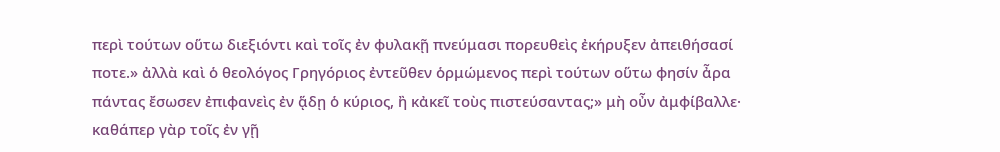περὶ τούτων οὕτω διεξιόντι καὶ τοῖς ἐν φυλακῇ πνεύμασι πορευθεὶς ἐκήρυξεν ἀπειθήσασί ποτε.» ἀλλὰ καὶ ὁ θεολόγος Γρηγόριος ἐντεῦθεν ὁρμώμενος περὶ τούτων οὕτω φησίν ἆρα πάντας ἔσωσεν ἐπιφανεὶς ἐν ᾅδῃ ὁ κύριος, ἢ κἀκεῖ τοὺς πιστεύσαντας;» μὴ οὖν ἀμφίβαλλε· καθάπερ γὰρ τοῖς ἐν γῇ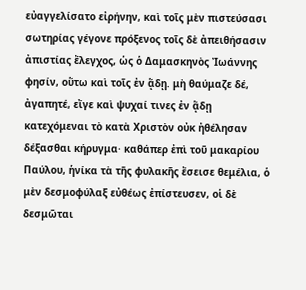εὐαγγελίσατο εἰρήνην, καὶ τοῖς μὲν πιστεύσασι σωτηρίας γέγονε πρόξενος τοῖς δὲ ἀπειθήσασιν ἀπιστίας ἔλεγχος, ὡς ὁ Δαμασκηνὸς Ἰωάννης φησίν, οὕτω καὶ τοῖς ἐν ᾅδῃ. μὴ θαύμαζε δέ, ἀγαπητέ, εἴγε καὶ ψυχαί τινες ἐν ᾅδῃ κατεχόμεναι τὸ κατὰ Χριστὸν οὐκ ἠθέλησαν δέξασθαι κήρυγμα· καθάπερ ἐπὶ τοῦ μακαρίου Παύλου, ἡνίκα τὰ τῆς φυλακῆς ἔσεισε θεμέλια, ὁ μὲν δεσμοφύλαξ εὐθέως ἐπίστευσεν, οἱ δὲ δεσμῶται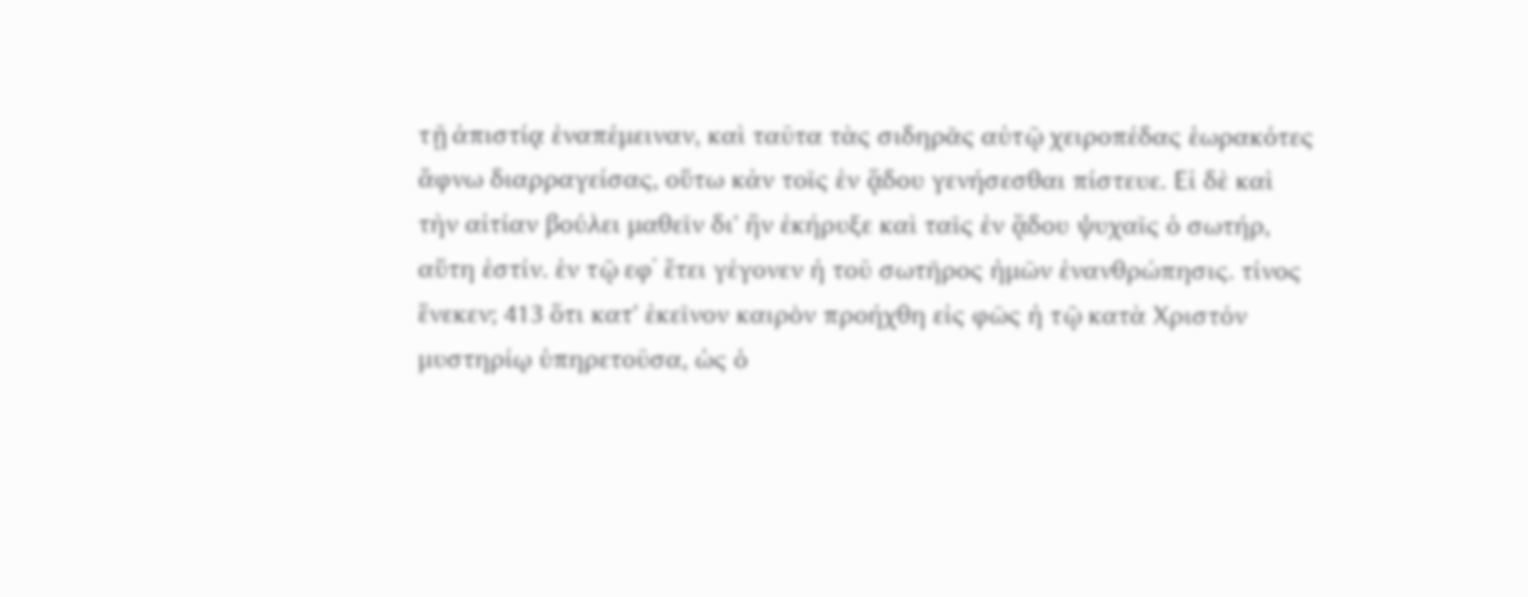τῇ ἀπιστίᾳ ἐναπέμειναν, καὶ ταῦτα τὰς σιδηρᾶς αὐτῷ χειροπέδας ἑωρακότες ἄφνω διαρραγείσας, οὕτω κἀν τοῖς ἐν ᾅδου γενήσεσθαι πίστευε. Εἰ δὲ καὶ τὴν αἰτίαν βούλει μαθεῖν δι' ἣν ἐκήρυξε καὶ ταῖς ἐν ᾅδου ψυχαῖς ὁ σωτήρ, αὕτη ἐστίν. ἐν τῷ εφʹ ἔτει γέγονεν ἡ τοῦ σωτῆρος ἡμῶν ἐνανθρώπησις. τίνος ἕνεκεν; 413 ὅτι κατ' ἐκεῖνον καιρὸν προήχθη εἰς φῶς ἡ τῷ κατὰ Χριστόν μυστηρίῳ ὑπηρετοῦσα, ὡς ὁ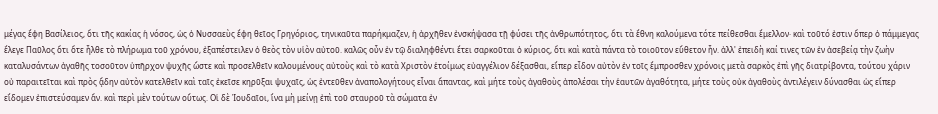μέγας ἔφη Βασίλειος, ὅτι τῆς κακίας ἡ νόσος, ὡς ὁ Νυσσαεὺς ἔφη θεῖος Γρηγόριος, τηνικαῦτα παρήκμαζεν, ἡ ἀρχῆθεν ἐνσκήψασα τῇ φύσει τῆς ἀνθρωπότητος, ὅτι τὰ ἔθνη καλούμενα τότε πείθεσθαι ἔμελλον· καὶ τοῦτό ἐστιν ὅπερ ὁ πάμμεγας ἔλεγε Παῦλος ὅτι ὅτε ἦλθε τὸ πλήρωμα τοῦ χρόνου, ἐξαπέστειλεν ὁ θεὸς τὸν υἱὸν αὐτοῦ. καλῶς οὖν ἐν τῷ διαληφθέντι ἔτει σαρκοῦται ὁ κύριος, ὅτι καὶ κατὰ πάντα τὸ τοιοῦτον εὔθετον ἦν. ἀλλ' ἐπειδὴ καί τινες τῶν ἐν ἀσεβείᾳ τὴν ζωὴν καταλυσάντων ἀγαθῆς τοσοῦτον ὑπῆρχον ψυχῆς ὥστε καὶ προσελθεῖν καλουμένους αὐτοὺς καὶ τὸ κατὰ Χριστὸν ἑτοίμως εὐαγγέλιον δέξασθαι, εἴπερ εἶδον αὐτὸν ἐν τοῖς ἔμπροσθεν χρόνοις μετὰ σαρκὸς ἐπὶ γῆς διατρίβοντα, τούτου χάριν οὐ παραιτεῖται καὶ πρὸς ᾅδην αὐτὸν κατελθεῖν καὶ ταῖς ἐκεῖσε κηρῦξαι ψυχαῖς, ὡς ἐντεῦθεν ἀναπολογήτους εἶναι ἅπαντας, καὶ μήτε τοὺς ἀγαθοὺς ἀπολέσαι τὴν ἑαυτῶν ἀγαθότητα, μήτε τοὺς οὐκ ἀγαθοὺς ἀντιλέγειν δύνασθαι ὡς εἴπερ εἴδομεν ἐπιστεύσαμεν ἄν. καὶ περὶ μὲν τούτων οὕτως. Οἱ δὲ Ἰουδαῖοι, ἵνα μὴ μείνῃ ἐπὶ τοῦ σταυροῦ τὰ σώματα ἐν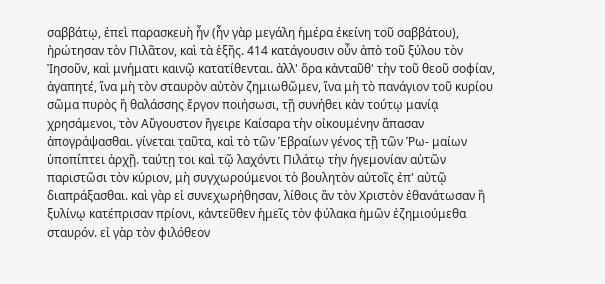σαββάτῳ, ἐπεὶ παρασκευὴ ἦν (ἦν γὰρ μεγάλη ἡμέρα ἐκείνη τοῦ σαββάτου), ἠρώτησαν τὸν Πιλᾶτον, καὶ τὰ ἑξῆς. 414 κατάγουσιν οὖν ἀπὸ τοῦ ξύλου τὸν Ἰησοῦν, καὶ μνήματι καινῷ κατατίθενται. ἀλλ' ὅρα κἀνταῦθ' τὴν τοῦ θεοῦ σοφίαν, ἀγαπητέ, ἵνα μὴ τὸν σταυρὸν αὐτὸν ζημιωθῶμεν, ἵνα μὴ τὸ πανάγιον τοῦ κυρίου σῶμα πυρὸς ἢ θαλάσσης ἔργον ποιήσωσι, τῇ συνήθει κἀν τούτῳ μανίᾳ χρησάμενοι, τὸν Αὔγουστον ἤγειρε Καίσαρα τὴν οἰκουμένην ἅπασαν ἀπογράψασθαι. γίνεται ταῦτα, καὶ τὸ τῶν Ἑβραίων γένος τῇ τῶν Ῥω- μαίων ὑποπίπτει ἀρχῇ. ταύτῃ τοι καὶ τῷ λαχόντι Πιλάτῳ τὴν ἡγεμονίαν αὐτῶν παριστῶσι τὸν κύριον, μὴ συγχωρούμενοι τὸ βουλητὸν αὐτοῖς ἐπ' αὐτῷ διαπράξασθαι. καὶ γὰρ εἰ συνεχωρήθησαν, λίθοις ἂν τὸν Χριστὸν ἐθανάτωσαν ἢ ξυλίνῳ κατέπρισαν πρίονι, κἀντεῦθεν ἡμεῖς τὸν φύλακα ἡμῶν ἐζημιούμεθα σταυρόν. εἰ γὰρ τὸν φιλόθεον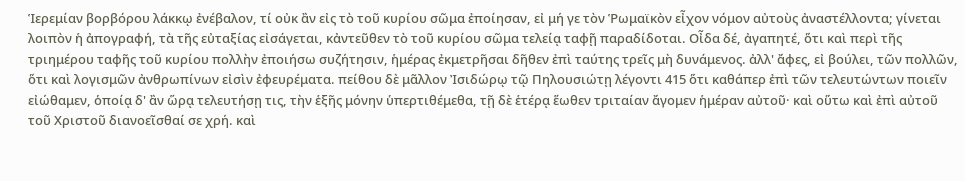Ἱερεμίαν βορβόρου λάκκῳ ἐνέβαλον, τί οὐκ ἂν εἰς τὸ τοῦ κυρίου σῶμα ἐποίησαν, εἰ μή γε τὸν Ῥωμαϊκὸν εἶχον νόμον αὐτοὺς ἀναστέλλοντα; γίνεται λοιπὸν ἡ ἀπογραφή, τὰ τῆς εὐταξίας εἰσάγεται, κἀντεῦθεν τὸ τοῦ κυρίου σῶμα τελείᾳ ταφῇ παραδίδοται. Οἶδα δέ, ἀγαπητέ, ὅτι καὶ περὶ τῆς τριημέρου ταφῆς τοῦ κυρίου πολλὴν ἐποιήσω συζήτησιν, ἡμέρας ἐκμετρῆσαι δῆθεν ἐπὶ ταύτης τρεῖς μὴ δυνάμενος. ἀλλ' ἄφες, εἰ βούλει, τῶν πολλῶν, ὅτι καὶ λογισμῶν ἀνθρωπίνων εἰσὶν ἐφευρέματα. πείθου δὲ μᾶλλον Ἰσιδώρῳ τῷ Πηλουσιώτῃ λέγοντι 415 ὅτι καθάπερ ἐπὶ τῶν τελευτώντων ποιεῖν εἰώθαμεν, ὁποίᾳ δ' ἂν ὥρᾳ τελευτήσῃ τις, τὴν ἑξῆς μόνην ὑπερτιθέμεθα, τῇ δὲ ἑτέρᾳ ἕωθεν τριταίαν ἄγομεν ἡμέραν αὐτοῦ· καὶ οὕτω καὶ ἐπὶ αὐτοῦ τοῦ Χριστοῦ διανοεῖσθαί σε χρή. καὶ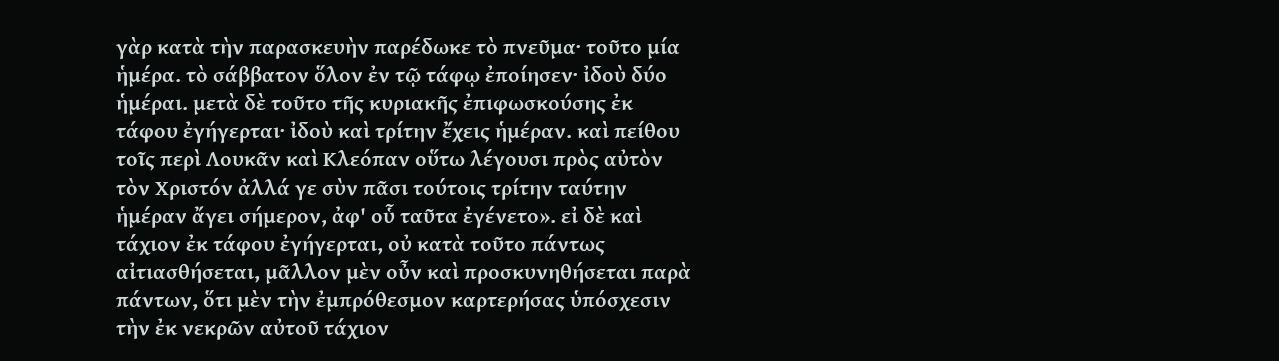γὰρ κατὰ τὴν παρασκευὴν παρέδωκε τὸ πνεῦμα· τοῦτο μία ἡμέρα. τὸ σάββατον ὅλον ἐν τῷ τάφῳ ἐποίησεν· ἰδοὺ δύο ἡμέραι. μετὰ δὲ τοῦτο τῆς κυριακῆς ἐπιφωσκούσης ἐκ τάφου ἐγήγερται· ἰδοὺ καὶ τρίτην ἔχεις ἡμέραν. καὶ πείθου τοῖς περὶ Λουκᾶν καὶ Κλεόπαν οὕτω λέγουσι πρὸς αὐτὸν τὸν Χριστόν ἀλλά γε σὺν πᾶσι τούτοις τρίτην ταύτην ἡμέραν ἄγει σήμερον, ἀφ' οὗ ταῦτα ἐγένετο». εἰ δὲ καὶ τάχιον ἐκ τάφου ἐγήγερται, οὐ κατὰ τοῦτο πάντως αἰτιασθήσεται, μᾶλλον μὲν οὖν καὶ προσκυνηθήσεται παρὰ πάντων, ὅτι μὲν τὴν ἐμπρόθεσμον καρτερήσας ὑπόσχεσιν τὴν ἐκ νεκρῶν αὐτοῦ τάχιον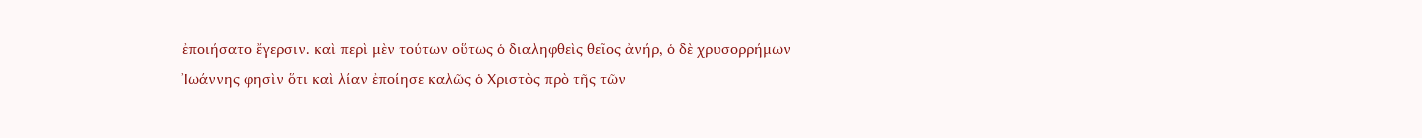ἐποιήσατο ἔγερσιν. καὶ περὶ μὲν τούτων οὕτως ὁ διαληφθεὶς θεῖος ἀνήρ, ὁ δὲ χρυσορρήμων Ἰωάννης φησὶν ὅτι καὶ λίαν ἐποίησε καλῶς ὁ Χριστὸς πρὸ τῆς τῶν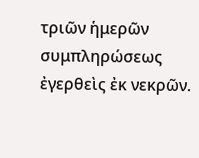τριῶν ἡμερῶν συμπληρώσεως ἐγερθεὶς ἐκ νεκρῶν.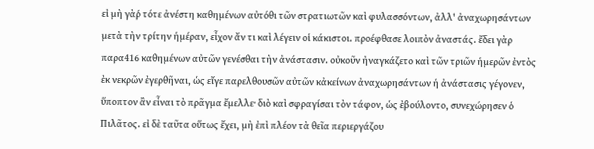εἰ μὴ γὰρ́ τότε ἀνέστη καθημένων αὐτόθι τῶν στρατιωτῶν καὶ φυλασσόντων, ἀλλ' ἀναχωρησάντων μετὰ τὴν τρίτην ἡμέραν, εἶχον ἄν τι καὶ λέγειν οἱ κάκιστοι. προέφθασε λοιπὸν ἀναστάς. ἔδει γὰρ παρα416 καθημένων αὐτῶν γενέσθαι τὴν ἀνάστασιν. οὐκοῦν ἠναγκάζετο καὶ τῶν τριῶν ἡμερῶν ἐντὸς ἐκ νεκρῶν ἐγερθῆναι, ὡς εἴγε παρελθουσῶν αὐτῶν κἀκείνων ἀναχωρησάντων ἡ ἀνάστασις γέγονεν, ὕποπτον ἂν εἶναι τὸ πρᾶγμα ἔμελλε· διὸ καὶ σφραγίσαι τὸν τάφον, ὡς ἐβούλοντο, συνεχώρησεν ὁ Πιλᾶτος. εἰ δὲ ταῦτα οὕτως ἔχει, μὴ ἐπὶ πλέον τὰ θεῖα περιεργάζου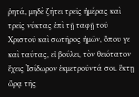ῥητά, μηδὲ ζήτει τρεῖς ἡμέρας καὶ τρεῖς νύκτας ἐπὶ τῇ ταφῇ τοῦ Χριστοῦ καὶ σωτῆρος ἡμῶν, ὅπου γε καὶ ταύτας, εἰ βούλει, τὸν θειότατον ἔχεις Ἰσίδωρον ἐκμετροῦντά σοι. ἕκτῃ ὥρᾳ τῆς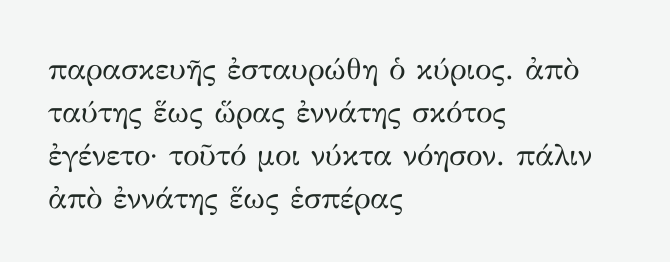παρασκευῆς ἐσταυρώθη ὁ κύριος. ἀπὸ ταύτης ἕως ὥρας ἐννάτης σκότος ἐγένετο· τοῦτό μοι νύκτα νόησον. πάλιν ἀπὸ ἐννάτης ἕως ἑσπέρας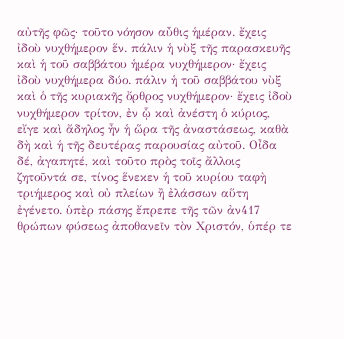αὐτῆς φῶς· τοῦτο νόησον αὖθις ἡμέραν. ἔχεις ἰδοὺ νυχθήμερον ἕν. πάλιν ἡ νὺξ τῆς παρασκευῆς καὶ ἡ τοῦ σαββάτου ἡμέρα νυχθήμερον· ἔχεις ἰδοὺ νυχθήμερα δύο. πάλιν ἡ τοῦ σαββάτου νὺξ καὶ ὁ τῆς κυριακῆς ὄρθρος νυχθήμερον· ἔχεις ἰδοὺ νυχθήμερον τρίτον, ἐν ᾧ καὶ ἀνέστη ὁ κύριος, εἴγε καὶ ἄδηλος ἦν ἡ ὥρα τῆς ἀναστάσεως, καθὰ δὴ καὶ ἡ τῆς δευτέρας παρουσίας αὐτοῦ. Οἶδα δέ, ἀγαπητέ, καὶ τοῦτο πρὸς τοῖς ἄλλοις ζητοῦντά σε, τίνος ἕνεκεν ἡ τοῦ κυρίου ταφὴ τριήμερος καὶ οὐ πλείων ἢ ἐλάσσων αὕτη ἐγένετο. ὑπὲρ πάσης ἔπρεπε τῆς τῶν ἀν417 θρώπων φύσεως ἀποθανεῖν τὸν Χριστόν, ὑπέρ τε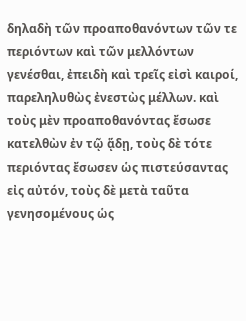δηλαδὴ τῶν προαποθανόντων τῶν τε περιόντων καὶ τῶν μελλόντων γενέσθαι, ἐπειδὴ καὶ τρεῖς εἰσὶ καιροί, παρεληλυθὼς ἐνεστὼς μέλλων. καὶ τοὺς μὲν προαποθανόντας ἔσωσε κατελθὼν ἐν τῷ ᾅδῃ, τοὺς δὲ τότε περιόντας ἔσωσεν ὡς πιστεύσαντας εἰς αὐτόν, τοὺς δὲ μετὰ ταῦτα γενησομένους ὡς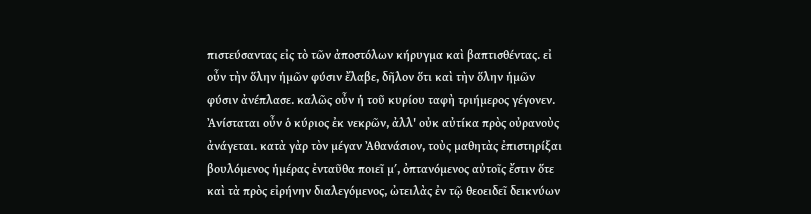πιστεύσαντας εἰς τὸ τῶν ἀποστόλων κήρυγμα καὶ βαπτισθέντας. εἰ οὖν τὴν ὅλην ἡμῶν φύσιν ἔλαβε, δῆλον ὅτι καὶ τὴν ὅλην ἡμῶν φύσιν ἀνέπλασε. καλῶς οὖν ἡ τοῦ κυρίου ταφὴ τριήμερος γέγονεν. Ἀνίσταται οὖν ὁ κύριος ἐκ νεκρῶν, ἀλλ' οὐκ αὐτίκα πρὸς οὐρανοὺς ἀνάγεται. κατὰ γὰρ τὸν μέγαν Ἀθανάσιον, τοὺς μαθητὰς ἐπιστηρίξαι βουλόμενος ἡμέρας ἐνταῦθα ποιεῖ μʹ, ὀπτανόμενος αὐτοῖς ἔστιν ὅτε καὶ τὰ πρὸς εἰρήνην διαλεγόμενος, ὠτειλὰς ἐν τῷ θεοειδεῖ δεικνύων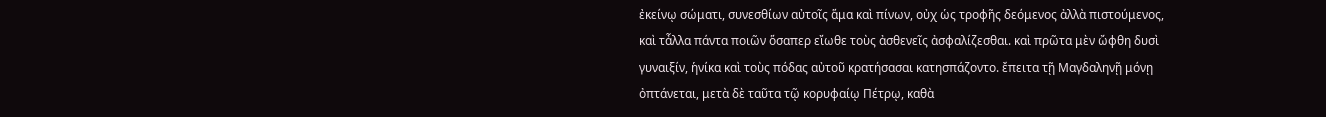ἐκείνῳ σώματι, συνεσθίων αὐτοῖς ἅμα καὶ πίνων, οὐχ ὡς τροφῆς δεόμενος ἀλλὰ πιστούμενος, καὶ τἆλλα πάντα ποιῶν ὅσαπερ εἴωθε τοὺς ἀσθενεῖς ἀσφαλίζεσθαι. καὶ πρῶτα μὲν ὤφθη δυσὶ γυναιξίν, ἡνίκα καὶ τοὺς πόδας αὐτοῦ κρατήσασαι κατησπάζοντο. ἔπειτα τῇ Μαγδαληνῇ μόνῃ ὀπτάνεται, μετὰ δὲ ταῦτα τῷ κορυφαίῳ Πέτρῳ, καθὰ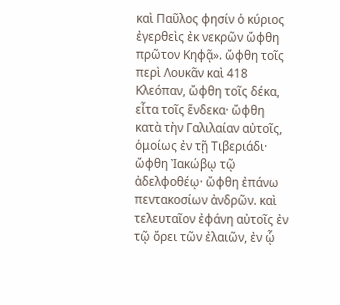καὶ Παῦλος φησίν ὁ κύριος ἐγερθεὶς ἐκ νεκρῶν ὤφθη πρῶτον Κηφᾷ». ὤφθη τοῖς περὶ Λουκᾶν καὶ 418 Κλεόπαν, ὤφθη τοῖς δέκα, εἶτα τοῖς ἕνδεκα· ὤφθη κατὰ τὴν Γαλιλαίαν αὐτοῖς, ὁμοίως ἐν τῇ Τιβεριάδι· ὤφθη Ἰακώβῳ τῷ ἀδελφοθέῳ· ὤφθη ἐπάνω πεντακοσίων ἀνδρῶν. καὶ τελευταῖον ἐφάνη αὐτοῖς ἐν τῷ ὄρει τῶν ἐλαιῶν, ἐν ᾧ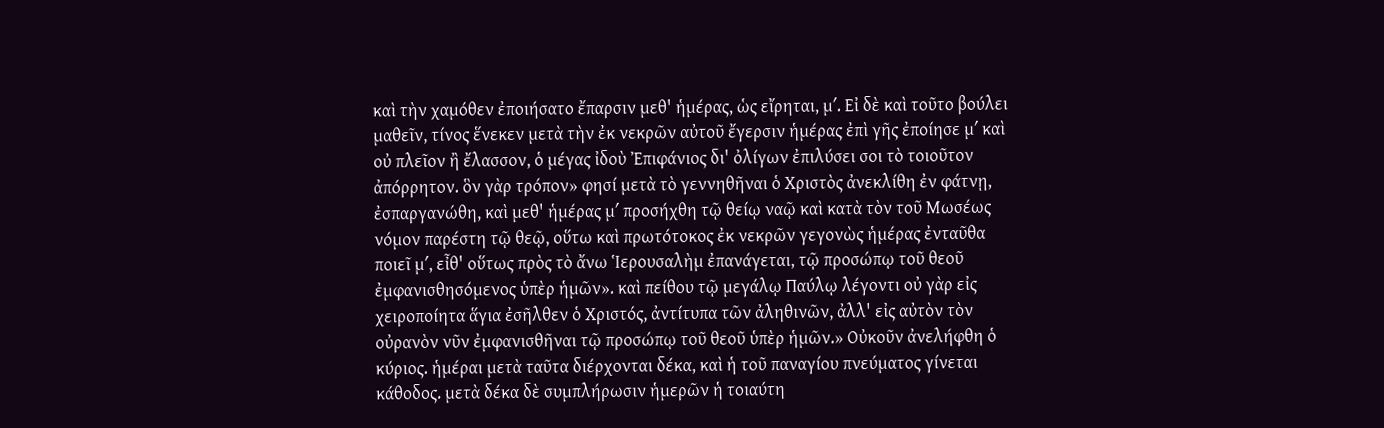καὶ τὴν χαμόθεν ἐποιήσατο ἔπαρσιν μεθ' ἡμέρας, ὡς εἴρηται, μʹ. Εἰ δὲ καὶ τοῦτο βούλει μαθεῖν, τίνος ἕνεκεν μετὰ τὴν ἐκ νεκρῶν αὐτοῦ ἔγερσιν ἡμέρας ἐπὶ γῆς ἐποίησε μʹ καὶ οὐ πλεῖον ἢ ἔλασσον, ὁ μέγας ἰδοὺ Ἐπιφάνιος δι' ὀλίγων ἐπιλύσει σοι τὸ τοιοῦτον ἀπόρρητον. ὃν γὰρ τρόπον» φησί μετὰ τὸ γεννηθῆναι ὁ Χριστὸς ἀνεκλίθη ἐν φάτνῃ, ἐσπαργανώθη, καὶ μεθ' ἡμέρας μʹ προσήχθη τῷ θείῳ ναῷ καὶ κατὰ τὸν τοῦ Μωσέως νόμον παρέστη τῷ θεῷ, οὕτω καὶ πρωτότοκος ἐκ νεκρῶν γεγονὼς ἡμέρας ἐνταῦθα ποιεῖ μʹ, εἶθ' οὕτως πρὸς τὸ ἄνω Ἱερουσαλὴμ ἐπανάγεται, τῷ προσώπῳ τοῦ θεοῦ ἐμφανισθησόμενος ὑπὲρ ἡμῶν». καὶ πείθου τῷ μεγάλῳ Παύλῳ λέγοντι οὐ γὰρ εἰς χειροποίητα ἅγια ἐσῆλθεν ὁ Χριστός, ἀντίτυπα τῶν ἀληθινῶν, ἀλλ' εἰς αὐτὸν τὸν οὐρανὸν νῦν ἐμφανισθῆναι τῷ προσώπῳ τοῦ θεοῦ ὑπὲρ ἡμῶν.» Οὐκοῦν ἀνελήφθη ὁ κύριος. ἡμέραι μετὰ ταῦτα διέρχονται δέκα, καὶ ἡ τοῦ παναγίου πνεύματος γίνεται κάθοδος. μετὰ δέκα δὲ συμπλήρωσιν ἡμερῶν ἡ τοιαύτη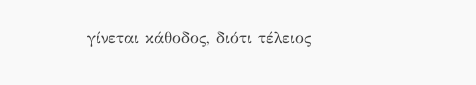γίνεται κάθοδος, διότι τέλειος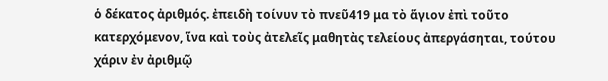ὁ δέκατος ἀριθμός. ἐπειδὴ τοίνυν τὸ πνεῦ419 μα τὸ ἅγιον ἐπὶ τοῦτο κατερχόμενον, ἵνα καὶ τοὺς ἀτελεῖς μαθητὰς τελείους ἀπεργάσηται, τούτου χάριν ἐν ἀριθμῷ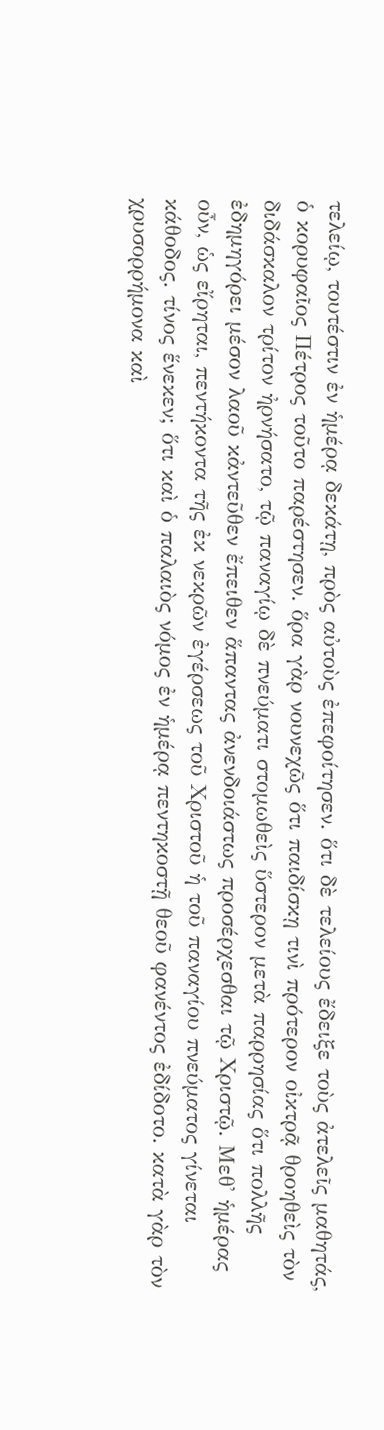τελείῳ, τουτέστιν ἐν ἡμέρᾳ δεκάτῃ, πρὸς αὐτοὺς ἐπεφοίτησεν. ὅτι δὲ τελείους ἔδειξε τοὺς ἀτελεῖς μαθητάς, ὁ κορυφαῖος Πέτρος τοῦτο παρέστησεν. ὅρα γὰρ νουνεχῶς ὅτι παιδίσκῃ τινὶ πρότερον οἰκτρᾷ θροηθεὶς τὸν διδάσκαλον τρίτον ἠρνήσατο, τῷ παναγίῳ δὲ πνεύματι στομωθεὶς ὕστερον μετὰ παρρησίας ὅτι πολλῆς ἐδημηγόρει μέσον λαοῦ κἀντεῦθεν ἔπειθεν ἅπαντας ἀνενδοιάστως προσέρχεσθαι τῷ Χριστῷ. Μεθ' ἡμέρας οὖν, ὡς εἴρηται, πεντήκοντα τῆς ἐκ νεκρῶν ἐγέρσεως τοῦ Χριστοῦ ἡ τοῦ παναγίου πνεύματος γίνεται κάθοδος. τίνος ἕνεκεν; ὅτι καὶ ὁ παλαιὸς νόμος ἐν ἡμέρᾳ πεντηκοστῇ θεοῦ φανέντος ἐδίδοτο. κατὰ γὰρ τὸν χρυσορρήμονα καὶ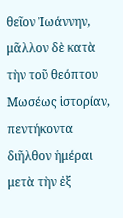θεῖον Ἰωάννην, μᾶλλον δὲ κατὰ τὴν τοῦ θεόπτου Μωσέως ἱστορίαν, πεντήκοντα διῆλθον ἡμέραι μετὰ τὴν ἐξ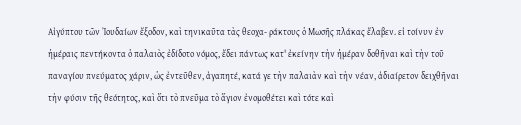Αἰγύπτου τῶν Ἰουδαίων ἔξοδον, καὶ τηνικαῦτα τὰς θεοχα- ράκτους ὁ Μωσῆς πλάκας ἔλαβεν. εἰ τοίνυν ἐν ἡμέραις πεντήκοντα ὁ παλαιὸς ἐδίδοτο νόμος, ἔδει πάντως κατ' ἐκείνην τὴν ἡμέραν δοθῆναι καὶ τὴν τοῦ παναγίου πνεύματος χάριν, ὡς ἐντεῦθεν, ἀγαπητέ, κατά γε τὴν παλαιὰν καὶ τὴν νέαν, ἀδιαίρετον δειχθῆναι τὴν φύσιν τῆς θεότητος, καὶ ὅτι τὸ πνεῦμα τὸ ἅγιον ἐνομοθέτει καὶ τότε καὶ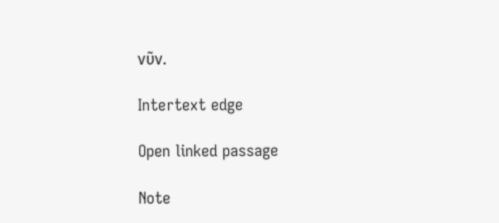νῦν.

Intertext edge

Open linked passage

Note